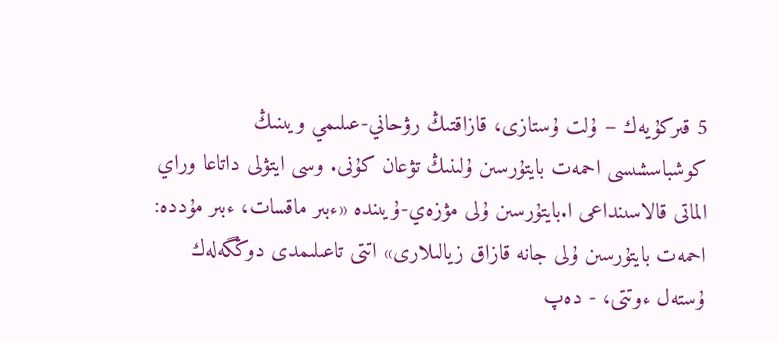5 قىركۇيەك – ۇلت ۇستازى، قازاقتىڭ رۋحاني-عىلىمي ويىنىڭ كوشباسشىسى احمەت بايتۇرسىن ۇلىنىڭ تۋعان كۇنى. وسى ايتۋلى داتاعا وراي الماتى قالاسىنداعى ا.بايتۇرسىن ۇلى مۋزەي-ۇيىندە «ءبىر ماقسات، ءبىر مۇددە: احمەت بايتۇرسىن ۇلى جانە قازاق زيالىلارى» اتتى تاعىلىمدى دوڭگەلەك ۇستەل ءوتتى، - دەپ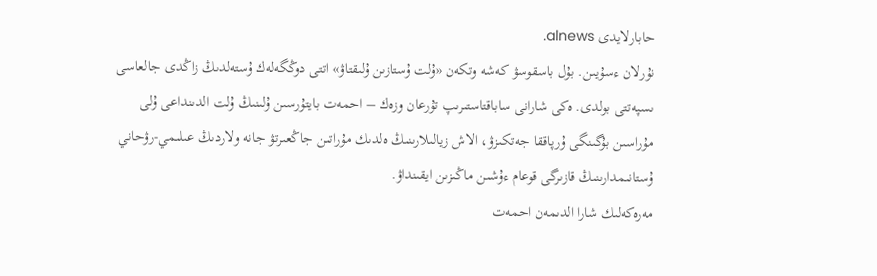حابارلايدى alnews.
نۇرلان ءسۇيىن. بۇل باسقوسۋ كەشە وتكەن «ۇلت ۇستازىن ۇلىقتاۋ» اتتى دوڭگەلەك ۇستەلدىڭ زاڭدى جالعاسى ىسپەتتى بولدى. ەكى شارانى ساباقتاستىرىپ تۇرعان وزەك – احمەت بايتۇرسىن ۇلىنىڭ ۇلت الدىنداعى ۇلى مۇراسىن بۇگىنگى ۇرپاققا جەتكىزۋ، الاش زيالىلارىنىڭ ەلدىك مۇراتىن جاڭعىرتۋ جانە ولاردىڭ عىلىمي-رۋحاني ۇستانىمدارىنىڭ قازىرگى قوعام ءۇشىن ماڭىزىن ايقىنداۋ.
مەرەكەلىك شارا الدىمەن احمەت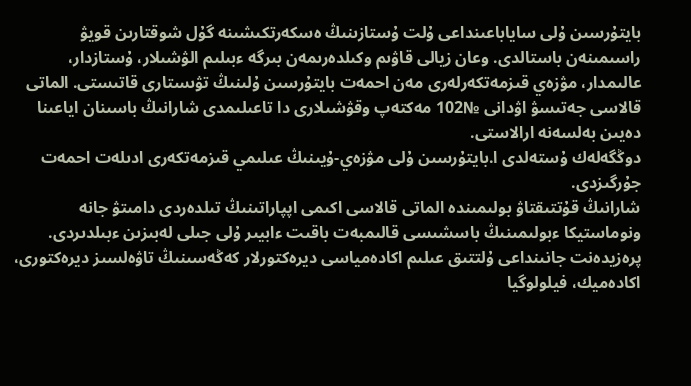بايتۇرسىن ۇلى ساياباعىنداعى ۇلت ۇستازىنىڭ ەسكەرتكىشىنە گۇل شوقتارىن قويۋ راسىمىنەن باستالدى. وعان زيالى قاۋىم وكىلدەرىمەن بىرگە ءبىلىم الۋشىلار، ۇستازدار، عالىمدار، مۋزەي قىزمەتكەرلەرى مەن احمەت بايتۇرسىن ۇلىنىڭ تۋىستارى قاتىستى. الماتى قالاسى جەتىسۋ اۋدانى №102 مەكتەپ وقۋشىلارى دا تاعىلىمدى شارانىڭ باسىنان اياعىنا دەيىن بەلسەنە ارالاستى.
دوڭگەلەك ۇستەلدى ا.بايتۇرسىن ۇلى مۋزەي-ۇيىنىڭ عىلىمي قىزمەتكەرى ادىلەت احمەت جۇرگىزدى.
شارانىڭ قۇتتىقتاۋ بولىمىندە الماتى قالاسى اكىمى اپپاراتىنىڭ تىلدەردى دامىتۋ جانە ونوماستيكا ءبولىمىنىڭ باسشىسى قالىمبەت باقىت ءابيىر ۇلى جىلى لەبىزىن ءبىلدىردى. پرەزيدەنت جانىنداعى ۇلتتىق عىلىم اكادەمياسى ديرەكتورلار كەڭەسىنىڭ تاۋەلسىز ديرەكتورى، اكادەميك، فيلولوگيا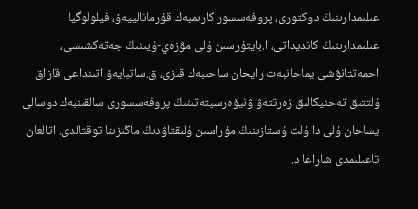عىلىمدارىنىڭ دوكتورى، پروفەسسور كارىمبەك قۇرمانالييەۆ، فيلولوگيا عىلىمدارىنىڭ كانديداتى، ا.بايتۇرسىن ۇلى مۋزەي-ۇيىنىڭ جەتەكشىسى، احمەتتانۋشى يماحانبەت رايحان ساحىبەك قىزى، ق.ساتبايەۆ اتىنداعى قازاق ۇلتتىق تەحنيكالىق زەرتتەۋ ۋنيۆەرسيتەتىنىڭ پروفەسسورى سالقىنبەك دوسالى يساحان ۇلى دا ۇلت ۇستازىنىڭ مۇراسىن ۇلىقتاۋدىڭ ماڭىزىنا توقتالدى. اتالعان تاعىلىمدى شاراعا د.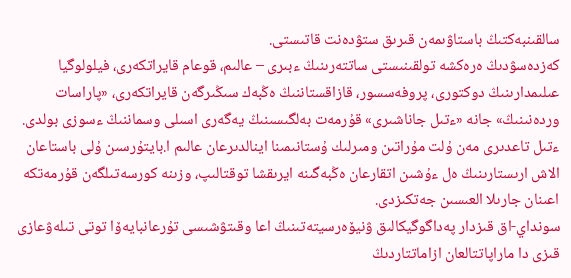سالقىنبەكتىڭ باستاۋىمەن قىرىق ستۋدەنت قاتىستى.
كەزدەسۋدىڭ ەرەكشە تولقىنىستى ساتتەرىنىڭ ءبىرى – عالىم، قوعام قايراتكەرى، فيلولوگيا عىلىمدارىنىڭ دوكتورى، پروفەسسور، قازاقستاننىڭ ەڭبەك سىڭىرگەن قايراتكەرى، «پاراسات وردەنىنىڭ» جانە «ءتىل جاناشىرى» قۇرمەت بەلگىسىنىڭ يەگەرى اسىلى وسماننىڭ ءسوزى بولدى. ءتىل تاعدىرى مەن ۇلت مۇراتىن ومىرلىك ۇستانىمىنا اينالدىرعان عالىم ا.بايتۇرسىن ۇلى باستاعان الاش ارىستارىنىڭ ەل ءۇشىن اتقارعان ەڭبەگىنە ايرىقشا توقتالىپ، وزىنە كورسەتىلگەن قۇرمەتكە اعىنان جارىلا العىسىن جەتكىزدى.
سونداي-اق قىزدار پەداگوگيكالىق ۋنيۆەرسيتەتىنىڭ اعا وقىتۋشىسى تۇرعانبايەۆا توتى تىلەۋعازى قىزى دا ماراپاتتالعان ازاماتتاردىڭ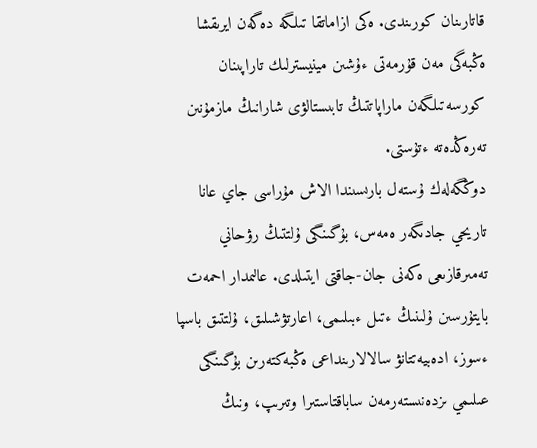قاتارىنان كورىندى. ەكى ازاماتقا تىلگە دەگەن ايرىقشا ەڭبەگى مەن قۇرمەتى ءۇشىن مينيسترلىك تاراپىنان كورسەتىلگەن ماراپاتتىڭ تابىستالۋى شارانىڭ مازمۇنىن تەرەڭدەتە ءتۇستى.
دوڭگەلەك ۇستەل بارىسىندا الاش مۇراسى جاي عانا تاريحي جادىگەر ەمەس، بۇگىنگى ۇلتتىڭ رۋحاني تەمىرقازىعى ەكەنى جان-جاقتى ايتىلدى. عالىمدار احمەت بايتۇرسىن ۇلىنىڭ ءتىل ءبىلىمى، اعارتۋشىلىق، ۇلتتىق باسپا ءسوز، ادەبيەتتانۋ سالالارىنداعى ەڭبەكتەرىن بۇگىنگى عىلىمي ىزدەنىستەرمەن ساباقتاستىرا وتىرىپ، ونىڭ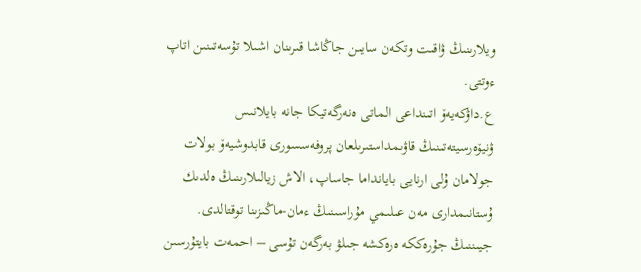ويلارىنىڭ ۋاقىت وتكەن سايىن جاڭاشا قىرىنان اشىلا تۇسەتىنىن اتاپ ءوتتى.
ع.داۋكەيەۆ اتىنداعى الماتى ەنەرگەتيكا جانە بايلانىس ۋنيۆەرسيتەتىنىڭ قاۋىمداستىرىلعان پروفەسسورى قابدوشيەۆ بولات جولامان ۇلى ارنايى بايانداما جاساپ، الاش زيالىلارىنىڭ ەلدىك ۇستانىمدارى مەن عىلىمي مۇراسىنىڭ ءمان-ماڭىزىنا توقتالدى.
جيىننىڭ جۇرەككە ەرەكشە جىلۋ بەرگەن تۇسى – احمەت بايتۇرسىن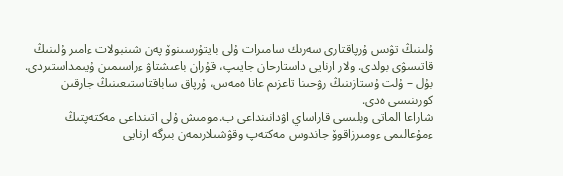ۇلىنىڭ تۋىس ۇرپاقتارى سەرىك سامىرات ۇلى بايتۇرسىنوۆ پەن شىنبولات ءامىر ۇلىنىڭ قاتىسۋى بولدى. ولار ارنايى داستارحان جايىپ، قۇران باعىشتاۋ ءراسىمىن ۇيىمداستىردى. بۇل – ۇلت ۇستازىنىڭ رۋحىنا تاعزىم عانا ەمەس، ۇرپاق ساباقتاستىعىنىڭ جارقىن كورىنىسى ەدى.
شاراعا الماتى وبلىسى قاراساي اۋدانىنداعى ب.مومىش ۇلى اتىنداعى مەكتەپتىڭ ءمۇعالىمى ءومىرزاقوۆ جاندوس مەكتەپ وقۋشىلارىمەن بىرگە ارنايى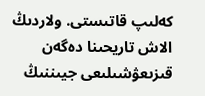كەلىپ قاتىستى. ولاردىڭ الاش تاريحىنا دەگەن قىزىعۋشىلىعى جيىننىڭ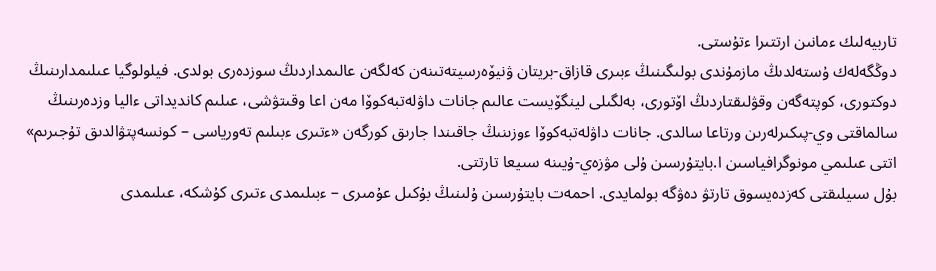تاربيەلىك ءمانىن ارتتىرا ءتۇستى.
دوڭگەلەك ۇستەلدىڭ مازمۇندى بولىگىنىڭ ءبىرى قازاق-بريتان ۋنيۆەرسيتەتىنەن كەلگەن عالىمداردىڭ سوزدەرى بولدى. فيلولوگيا عىلىمدارىنىڭ دوكتورى، كوپتەگەن وقۋلىقتاردىڭ اۆتورى، بەلگىلى لينگۆيست عالىم جانات داۋلەتبەكوۆا مەن اعا وقىتۋشى، عىلىم كانديداتى ءاليا وزدەرىنىڭ سالماقتى وي-پىكىرلەرىن ورتاعا سالدى. جانات داۋلەتبەكوۆا ءوزىنىڭ جاقىندا جارىق كورگەن «ءتىرى ءبىلىم تەورياسى – كونسەپتۋالدىق تۇجىرىم» اتتى عىلىمي مونوگرافياسىن ا.بايتۇرسىن ۇلى مۋزەي-ۇيىنە سىيعا تارتتى.
بۇل سىيلىقتى كەزدەيسوق تارتۋ دەۋگە بولمايدى. احمەت بايتۇرسىن ۇلىنىڭ بۇكىل عۇمىرى – ءبىلىمدى ءتىرى كۇشكە، عىلىمدى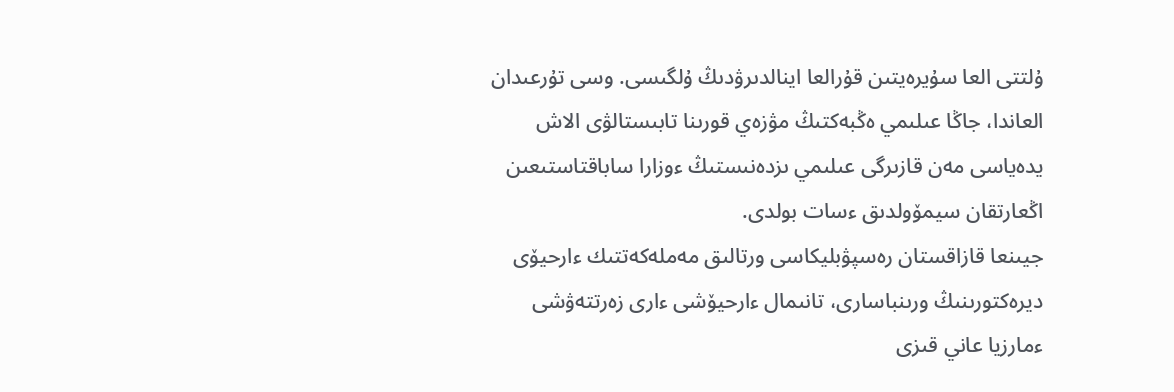ۇلتتى العا سۇيرەيتىن قۇرالعا اينالدىرۋدىڭ ۇلگىسى. وسى تۇرعىدان العاندا، جاڭا عىلىمي ەڭبەكتىڭ مۋزەي قورىنا تابىستالۋى الاش يدەياسى مەن قازىرگى عىلىمي ىزدەنىستىڭ ءوزارا ساباقتاستىعىن اڭعارتقان سيمۆولدىق ءسات بولدى.
جيىنعا قازاقستان رەسپۋبليكاسى ورتالىق مەملەكەتتىك ءارحيۆى ديرەكتورىنىڭ ورىنباسارى، تانىمال ءارحيۆشى ءارى زەرتتەۋشى ءمارزيا عاني قىزى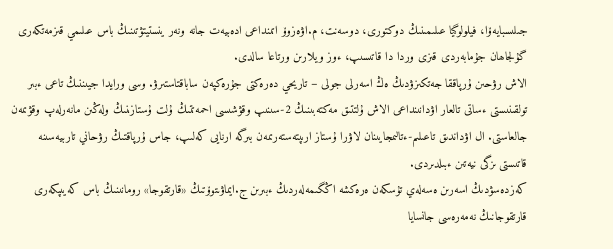جىلىسبايەۆا، فيلولوگيا عىلىمىنىڭ دوكتورى، دوسەنت، م.اۋەزوۆ اتىنداعى ادەبيەت جانە ونەر ينستيتۋتىنىڭ باس عىلىمي قىزمەتكەرى گۇلجاھان جۇمابەردى قىزى وردا دا قاتىسىپ، ءوز ويلارىن ورتاعا سالدى.
الاش رۋحىن ۇرپاققا جەتكىزۋدىڭ ەڭ اسەرلى جولى – تاريحي دەرەكتى جۇرەكپەن ساباقتاستىرۋ. وسى ورايدا جيىننىڭ تاعى ءبىر تولقىنىستى ءساتى تالعار اۋدانىنداعى الاش ۇلتتىق مەكتەبىنىڭ 2-سىنىپ وقۋشىسى احمەتتىڭ ۇلت ۇستازىنىڭ ولەڭىن مانەرلەپ وقۋىمەن جالعاستى. ال اۋداندىق تاعىلىم-ءتالىمجايىنان لاۋرا ۇستاز ارىپتەستەرىمەن بىرگە ارنايى كەلىپ، جاس ۇرپاقتىڭ رۋحاني تاربيەسىنە قاتىستى ىزگى نيەتىن ءبىلدىردى.
كەزدەسۋدىڭ اسەرىن ەسەلەي تۇسكەن ەرەكشە اڭگىمەلەردىڭ ءبىرىن ج.ايماۋىتوۆتىڭ «قارتقوجا» رومانىنىڭ باس كەيىپكەرى قارتقوجانىڭ نەمەرەسى جانسايا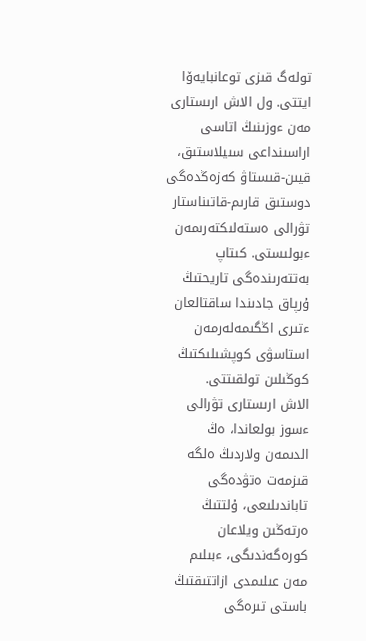تولەگ قىزى توعانبايەۆا ايتتى. ول الاش ارىستارى مەن ءوزىنىڭ اتاسى اراسىنداعى سىيلاستىق، قيىن-قىستاۋ كەزەڭدەگى دوستىق قارىم-قاتىناستار تۋرالى ەستەلىكتەرىمەن ءبولىستى. كىتاپ بەتتەرىندەگى تاريحتىڭ ۇرپاق جادىندا ساقتالعان ءتىرى اڭگىمەلەرمەن استاسۋى كوپشىلىكتىڭ كوڭىلىن تولقىتتى.
الاش ارىستارى تۋرالى ءسوز بولعاندا، ەڭ الدىمەن ولاردىڭ ەلگە قىزمەت ەتۋدەگى تاباندىلىعى، ۇلتتىڭ ەرتەڭىن ويلاعان كورەگەندىگى، ءبىلىم مەن عىلىمدى ازاتتىقتىڭ باستى تىرەگى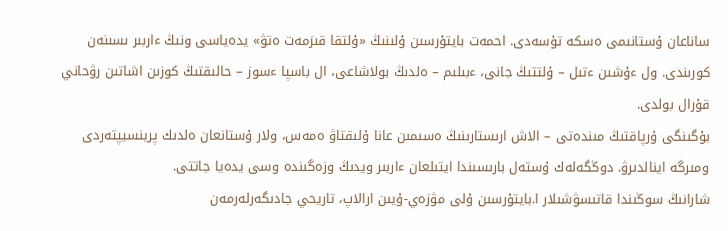ساناعان ۇستانىمى ەسكە تۇسەدى. احمەت بايتۇرسىن ۇلىنىڭ «ۇلتقا قىزمەت ەتۋ» يدەياسى ونىڭ ءاربىر ىسىنەن كورىندى. ول ءۇشىن ءتىل – ۇلتتىڭ جانى، ءبىلىم – ەلدىڭ بولاشاعى، ال باسپا ءسوز – حالىقتىڭ كوزىن اشاتىن رۋحاني قۇرال بولدى.
بۇگىنگى ۇرپاقتىڭ مىندەتى – الاش ارىستارىنىڭ ەسىمىن عانا ۇلىقتاۋ ەمەس، ولار ۇستانعان ەلدىك پرينسيپتەردى ومىرگە اينالدىرۋ. دوڭگەلەك ۇستەل بارىسىندا ايتىلعان ءاربىر ويدىڭ وزەگىندە وسى يدەيا جاتتى.
شارانىڭ سوڭىندا قاتىسۋشىلار ا.بايتۇرسىن ۇلى مۋزەي-ۇيىن ارالاپ، تاريحي جادىگەرلەرمەن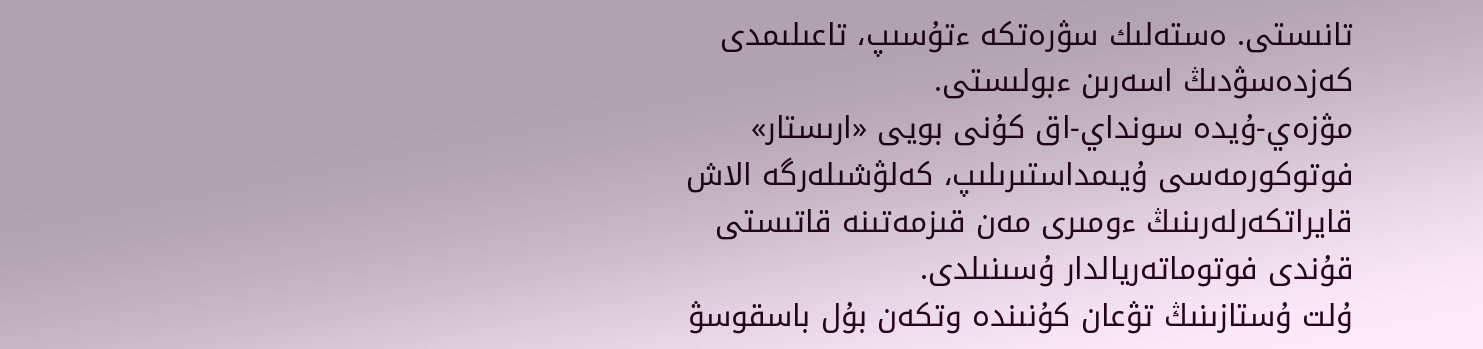تانىستى. ەستەلىك سۋرەتكە ءتۇسىپ، تاعىلىمدى كەزدەسۋدىڭ اسەرىن ءبولىستى.
مۋزەي-ۇيدە سونداي-اق كۇنى بويى «ارىستار» فوتوكورمەسى ۇيىمداستىرىلىپ، كەلۋشىلەرگە الاش قايراتكەرلەرىنىڭ ءومىرى مەن قىزمەتىنە قاتىستى قۇندى فوتوماتەريالدار ۇسىنىلدى.
ۇلت ۇستازىنىڭ تۋعان كۇنىندە وتكەن بۇل باسقوسۋ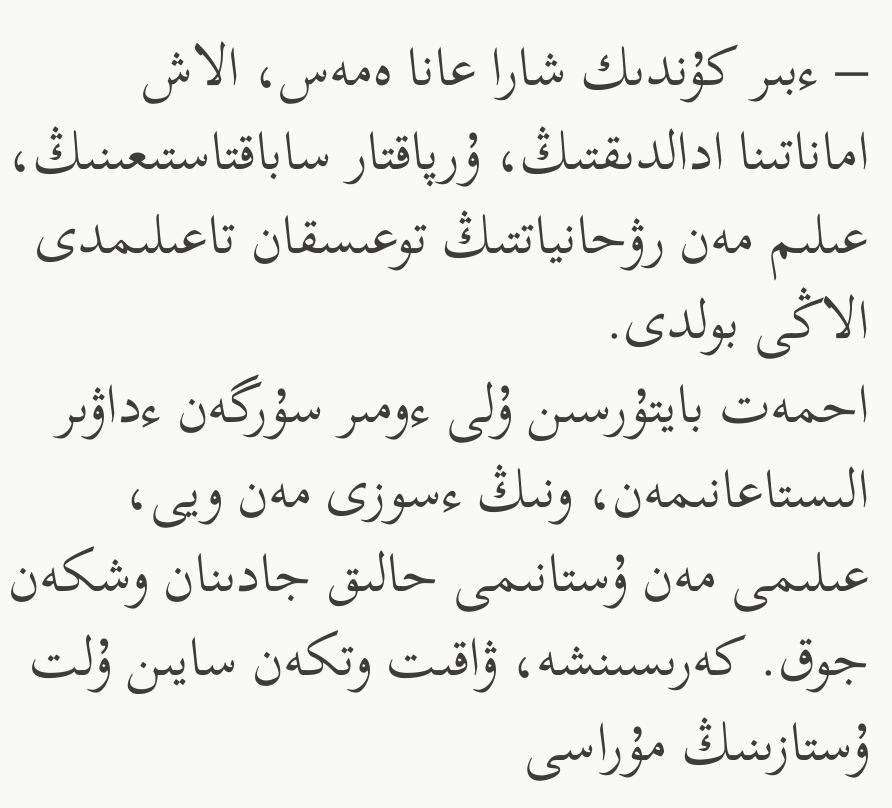– ءبىر كۇندىك شارا عانا ەمەس، الاش اماناتىنا ادالدىقتىڭ، ۇرپاقتار ساباقتاستىعىنىڭ، عىلىم مەن رۋحانياتتىڭ توعىسقان تاعىلىمدى الاڭى بولدى.
احمەت بايتۇرسىن ۇلى ءومىر سۇرگەن ءداۋىر الىستاعانىمەن، ونىڭ ءسوزى مەن ويى، عىلىمى مەن ۇستانىمى حالىق جادىنان وشكەن جوق. كەرىسىنشە، ۋاقىت وتكەن سايىن ۇلت ۇستازىنىڭ مۇراسى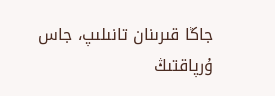جاڭا قىرىنان تانىلىپ، جاس ۇرپاقتىڭ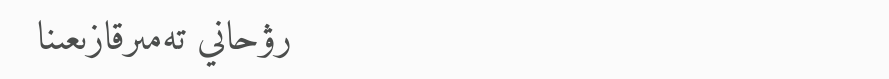رۋحاني تەمىرقازىعىنا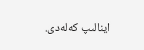اينالىپ كەلەدى.